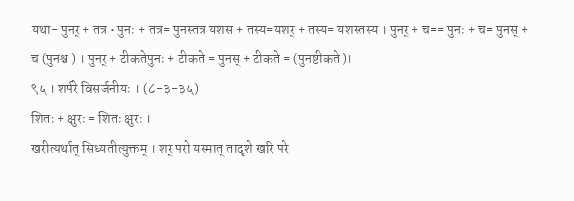यथा- पुनर् + तत्र • पुनः + तत्र= पुनस्तत्र यशस + तस्य=यशर् + तस्य= यशस्तस्य । पुनर् + च== पुनः + च= पुनस् + च (पुनश्च ) । पुनर् + टीकतेपुनः + टीकते = पुनस् + टीकते = (पुनष्टीकते)।
९५ । शर्परे विसर्जनीयः । (८-३-३५)
शितः + क्षुरः = शितः क्षुरः ।
खरीत्यर्थात् सिध्यतीत्युक्तम् । शर् परो यस्मात् तादृशे खरि परे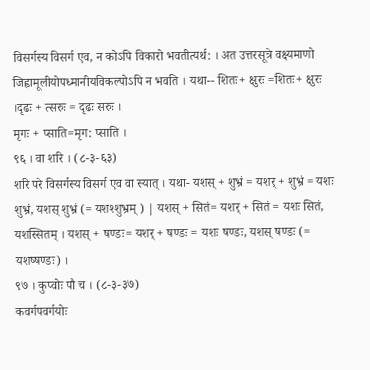विसर्गस्य विसर्ग एव, न कोऽपि विकारो भवतीत्यर्थ: । अत उत्तरसूत्रे वक्ष्यमाणो जिह्वामूलीयोपध्मानीयविकल्पोऽपि न भवति । यथा-- शितः+ क्षुरः =शितः+ क्षुरः ।दृढः + त्सरुः = दृढः सरुः ।
मृगः + प्साति=मृग: प्साति ।
९६ । वा शरि । (८-३-६३)
शरि परे विसर्गस्य विसर्ग एव वा स्यात् । यथा- यशस् + शुभ्रं = यशर् + शुभ्रं = यशः शुभ्रं, यशस् शुभ्रं (= यशश्शुभ्रम् ) | यशस् + सितं= यशर् + सितं = यशः सितं, यशस्सितम् । यशस् + षण्डः= यशर् + षण्डः = यशः षण्डः, यशस् षण्डः (= यशष्षण्डः) ।
९७ । कुप्वोः पौ च । (८-३-३७)
कवर्गपवर्गयोः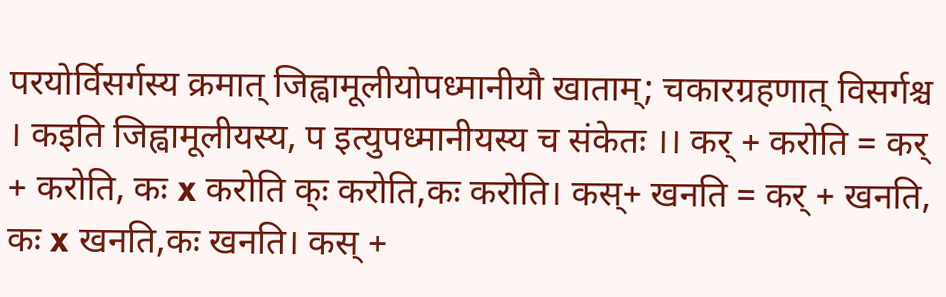परयोर्विसर्गस्य क्रमात् जिह्वामूलीयोपध्मानीयौ खाताम्; चकारग्रहणात् विसर्गश्च । कइति जिह्वामूलीयस्य, प इत्युपध्मानीयस्य च संकेतः ।। कर् + करोति = कर् + करोति, कः x करोति क्ः करोति,कः करोति। कस्+ खनति = कर् + खनति, कः x खनति,कः खनति। कस् +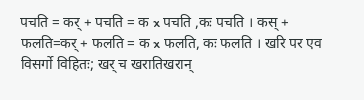पचति = कर् + पचति = क x पचति ,कः पचति । कस् + फलति=कर् + फलति = क x फलति, कः फलति । खरि पर एव विसर्गो विहितः; खर् च खरातिखरान्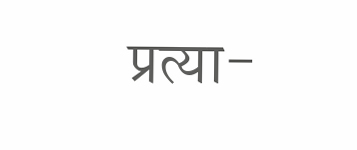प्रत्या-